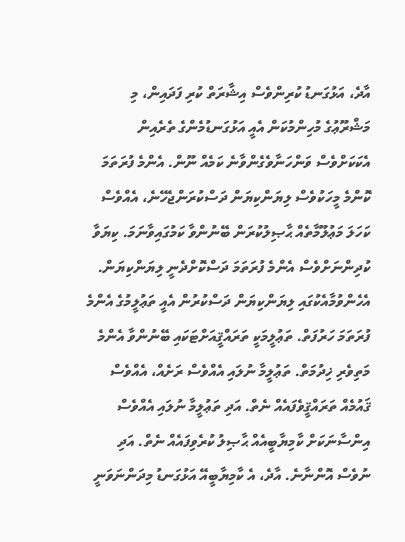އާދެ، އަޅުގަނޑު ކުރިންވެސް އިޝާރަތް ކުރި ފަދައިން، މި މަޝްރޫޢުގެ މުހިންމުކަން އެއީ އަޅުގަނޑުމެންގެ ތެރެއިން އެކަކަށްވެސް ވަންހަނާވެގެންވާނެ ކަމެއް ނޫން. އެންމެ ފުރަތަމަ ކޮންމެ މީހަކުވެސް ލިޔަންކިޔަން ދަސްކުރަންޖެހޭނެ، އެއްވެސް ކަހަލަ މަޢުލޫމާތެއް ޙާޞިލުކުރަން ބޭނުންވާ ކަމުގައިވާނަމަ. ކިޔަވާ ކުދިންނަށްވެސް އެންމެ ފުރަތަމަ ދަސްކޮށްދެނީ ލިޔަންކިޔަން. އެހެންވުމާއެކުގައި ލިޔަންކިޔަން ދަސްކުރުން އެއީ ތަޢުލީމުގެ އެންމެ ފުރަތަމަ ހަރުފަތް. ތަޢުލީމަކީ ތަރައްޤީއަށްޓަކައި ބޭނުންވާ އެންމެ މަތިވެރި ޚިދުމަތް. ތަޢުލީމާ ނުލައި އެއްވެސް ރަށެއް، އެއްވެސް ޤައުމެއް ތަރައްޤީވެފައެއް ނެތް. އަދި ތަޢުލީމާ ނުލައި އެއްވެސް އިންސާނަކަށް ކާމިޔާބީއެއް ޙާޞިލު ކުރެވިފައެއް ނެތް. އަދި ނުވެސް އޮންނާނެ. އާދެ، އެ ކާމިޔާބީއޭ އަޅުގަނޑު މިދަންނަވަނީ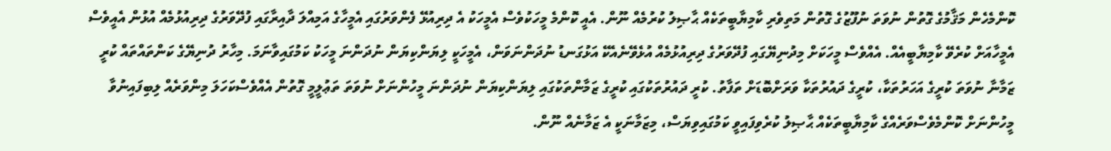ކޮންމެހެން މަޤާމުގެ ގޮތުން ނުވަތަ ނުފޫޒުގެ ގޮތުން މަތިވެރި ކާމިޔާބީތަކެއް ޙާޞިލު ކުރުމެއް ނޫން. އެއީ ކޮންމެ މީހަކުވެސް އެމީހަކު އެ ދިރިއުޅޭ ފެންވަރުގައި އެމީހާގެ އަމިއްލަ ދާއިރާގައި ފުދޭވަރުގެ ދިރިއުޅުމެއް އުޅުން އެއީވެސް އެމީހާއަށް ކުރެވޭ ކާމިޔާބީއެއް. އެއްވެސް މީހަކަށް މިދުނިޔޭގައި ފުދޭވަރުގެ ދިރިއުޅުމެއް އުޅެވޭނެއެކޭ އަޅުގަނޑު ނުދަންނަވަން، އެމީހަކީ ލިޔަންކިޔަން ނުދަންނަ މީހަކު ކަމުގައިވާނަމަ. މިހާރު ދުނިޔޭގެ ކަންތައްތައް ކުރީ ޒަމާނާ ނުވަތަ ކުރީގެ އަހަރުތަކާ، ކުރީގެ ދައުރުތަކާ ވަރަށްބޮޑަށް ތަފާތު. ކުރީ ދައުރުތަކުގައި ކުރީގެ ޒަމާންތަކުގައި ލިޔަންކިޔަން ނުދަންނަ މީހުންނަށް ނުވަތަ ތަޢުލީމީ ގޮތުން އެއްވެސްކަހަލަ މިންވަރެއް ލިބިފައިނުވާ މީހުންނަށް ކޮންމެވެސްވަރެއްގެ ކާމިޔާބީތަކެއް ޙާޞިލު ކުރެވިފައިވީ ކަމުގައިވިޔަސް، މިޒަމާނަކީ އެ ޒަމާނެއް ނޫން.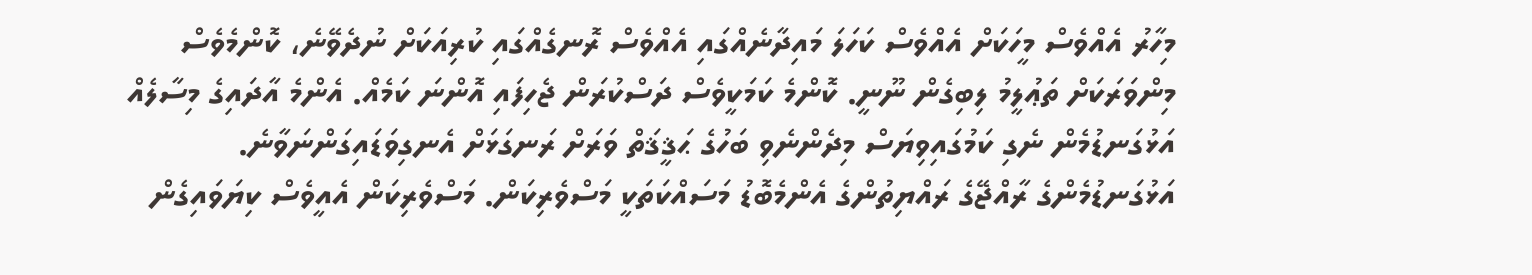މިހާރު އެއްވެސް މީހަކަށް އެއްވެސް ކަހަލަ މައިދާނެއްގައި އެއްވެސް ރޮނގެއްގައި ކުރިއަކަށް ނުދެވޭނެ، ކޮންމެވެސް މިންވަރަކަށް ތަޢުލީމު ލިބިގެން ނޫނީ. ކޮންމެ ކަމަކީވެސް ދަސްކުރަން ޖެހިފައި އޮންނަ ކަމެއް. އެންމެ އާދައިގެ މިސާލެއް އަޅުގަނޑުމެން ނެގި ކަމުގައިވިޔަސް މިދެންނެވި ބަހުގެ ޙަޤީޤަތް ވަރަށް ރަނގަޅަށް އެނގިވަޑައިގަންނަވާނެ.
އަޅުގަނޑުމެންގެ ރާއްޖޭގެ ރައްޔިތުންގެ އެންމެބޮޑު މަސައްކަތަކީ މަސްވެރިކަން. މަސްވެރިކަން އެއީވެސް ކިޔަވައިގެން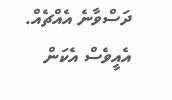ދަސްވާނެ އެއްޗެއް. އެއީވެސް އެކަން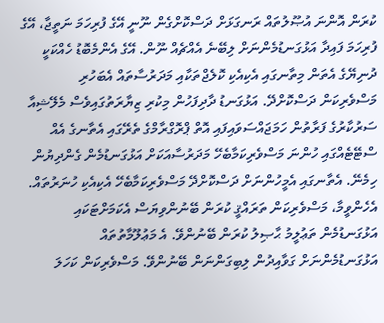ކުރަން އޮންނަ އުޞޫލުތައް ރަނގަޅަށް ދަސްކޮށްގެން ނޫނީ އޭގެ ފުރިހަމަ ނަތީޖާ، އޭގެ ފުރިހަމަ ފައިދާ އަޅުގަނޑުމެންނަށް ލިބޭނެ އެއްޗެއް ނޫން. އޭގެ އެންމެބޮޑު ހެއްކަކީ ދުނިޔޭގެ އެތަން މިތާނގައި އެކިއެކި ކޮލެޖްތަކާއި މަދަރުސާތައް އެބަހުރި މަސްވެރިކަން ދަސްކޮށްދޭ. އަޅުގަނޑު ދާދިފަހުން މިކުރި ޒިޔާރަތުގައިވެސް މެލޭޝިއާ ސަރުކާރުގެ ފަރާތުން ހަމަޖައްސަވައިފައި އޮތް ޕްރޮގްރާމްގެ ތެރޭގައި އެތާނގެ އެއް ސްޓޭޓެއްގައި ހުންނަ މަސްވެރިކަމާބެހޭ މަދަރުސާއަކަށް އަޅުގަނޑުމެން ގެންދިޔުން ހިމެނޭ. އެތާނގައި އެމީހުންނަށް ދަސްކޮށްދޭ މަސްވެރިކަމާބެހޭ އެކިއެކި ހުނަރުތައް. އެހެންވީމާ، މަސްވެރިކަން ތަރައްޤީ ކުރަން ބޭނުންވިޔަސް އެކަމަށްޓަކައި އަޅުގަނޑުމެން ތަޢުލީމު ޙާޞިލު ކުރަން ބޭނުންވޭ. އެ މަޢުލޫމާތުތައް އަޅުގަނޑުމެންނަށް ގަވާއިދުން ލިބިގަންނަން ބޭނުންވޭ. މަސްވެރިކަން ކަހަލަ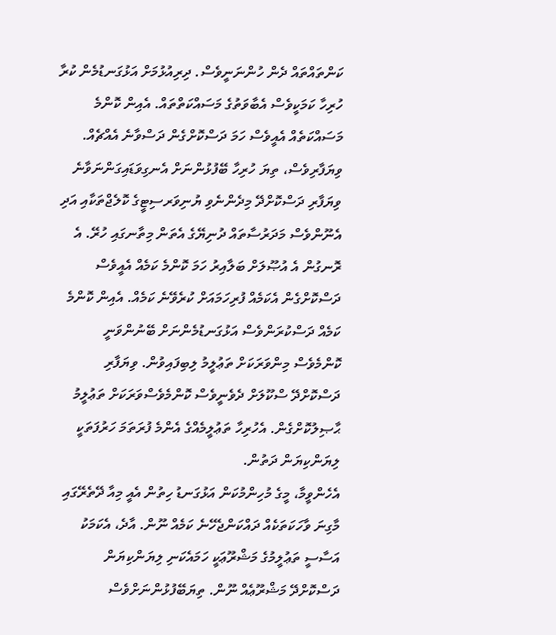ކަންތައްތައް ދެން ހުންނަނީވެސް. ދިރިއުޅުމަށް އަޅުގަނޑުމެން ކުރާ ހުރިހާ ކަމަކީވެސް އެބާވަތުގެ މަސައްކަތްތައް. އެއިން ކޮންމެ މަސައްކަތެއް އެއީވެސް ހަމަ ދަސްކޮށްގެން ދަސްވާނެ އެއްޗެއް. ވިޔަފާރިވެސް، ތިޔަ ހުރިހާ ބޭފުޅުންނަށް އެނގިވަޑައިގަންނަވާނެ ވިޔަފާރި ދަސްކޮށްދޭ މިދެންނެވި ޔުނިވަރސިޓީގެ ކޮލެޖްތަކާއި އަދި އެނޫންވެސް މަދަރުސާތައް ދުނިޔޭގެ އެތަން މިތާނގައި ހުރޭ. އެ ރޮނގުން އެ އުޞޫލަށް ބަލާއިރު ހަމަ ކޮންމެ ކަމެއް އެއީވެސް ދަސްކޮށްގެން އެކަމެއް ފުރިހަމައަށް ކުރެވޭނެ ކަމެއް. އެއިން ކޮންމެ ކަމެއް ދަސްކުރަންވެސް އަޅުގަނޑުމެންނަށް ބޭނުންވަނީ ކޮންމެވެސް މިންވަރަކަށް ތަޢުލީމު ލިބިފައިވުން. ވިޔަފާރި ދަސްކޮށްދޭ ސްކޫލަށް ދެވެނީވެސް ކޮންމެވެސްވަރަކަށް ތަޢުލީމު ޙާޞިލުކޮށްގެން. އެހުރިހާ ތަޢުލީމެއްގެ އެންމެ ފުރަތަމަ ހަރުފަތަކީ ލިޔަންކިޔަން ދަތުން.
އެހެންވީމާ، މީގެ މުހިންމުކަން އަޅުގަނޑު ހިތުން އެއީ މިއާ ދޭތެރޭގައި މާގިނަ ވާހަކަތަކެއް ދައްކަންޖެހޭނެ ކަމެއް ނޫން. އާދެ، އެކަމަކު އަސާސީ ތަޢުލީމުގެ މަޝްރޫޢަކީ ހަމައެކަނި ލިޔަންކިޔަން ދަސްކޮށްދޭ މަޝްރޫޢެއް ނޫން. ތިޔަބޭފުޅުންނަށްވެސް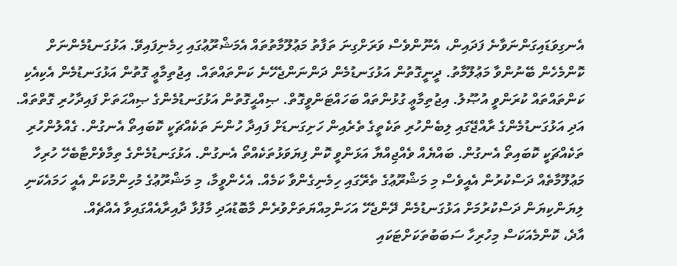އެނގިވަޑައިގަންނަވާނެ ފަދައިން، އެނޫންވެސް ވަރަށްގިނަ ތަފާތު މަޢުލޫމާތުތައް އެމަޝްރޫޢުގައި ހިމެނިފައިވޭ. އަޅުގަނޑުމެންނަށް ކޮންމެހެން ބޭނުންވާ މަޢުލޫމާތު. ދީނީގޮތުން އަޅުގަނޑުމެން ދަންނަންޖެހޭނެ ކަންތައްތައް. އިޖުތިމާޢީ ގޮތުން އަޅުގަނޑުމެން އެކިއެކި ކަންތައްތައް ކުރަންވީ އުޞޫލު. އިޖުތިމާޢީ ގުޅުންތައް ބަހައްޓަންވީގޮތް. ޞިއްޙީގޮތުން އަޅުގަނޑުމެންގެ ޞިއްޙަތަށް ފައިދާހުރި ގޮތްތައް. އަދި އަޅުގަނޑުމެންގެ ރާއްޖޭގައި ލިބެންހުރި ތަކެތީގެ ތެރެއިން ހަށިގަނޑަށް ފައިދާ ހުންނަ ތަކެއްޗަކީ ކޮބައިތޯ އެނގުން. ގެއްލުންހުރި ތަކެއްޗަކީ ކޮބައިތޯ އެނގުން. ބައްޔެއް ވެއްޖިއްޔާ އަޅަންވީ ކޮން ފިޔަވަޅުތަކެއްތޯ އެނގުން. އަޅުގަނޑުމެންގެ ތިމާވެށްޓާބެހޭ ހުރިހާ މަޢުލޫމާތެއް ދަސްކުރުން އެއީވެސް މި މަޝްރޫޢުގެ ތެރޭގައި ހިމެނިގެންވާ ކަމެއް. އެހެންވީމާ، މި މަޝްރޫޢުގެ މުހިންމުކަން އެއީ ހަމައެކަނި ލިޔަންކިޔަން ދަސްކުރުމަށް އަޅުގަނޑުމެން ދޭންޖެހޭ އަހަންމިއްޔަތަށްވުރެން މާބޮޑުއަދި މާފުޅާ ދާއިރާއެއްގައިވާ އެއްޗެއް.
އާދެ، ކޮންމެއަކަސް މިހުރިހާ ސަބަބުތަކަށްޓަކައި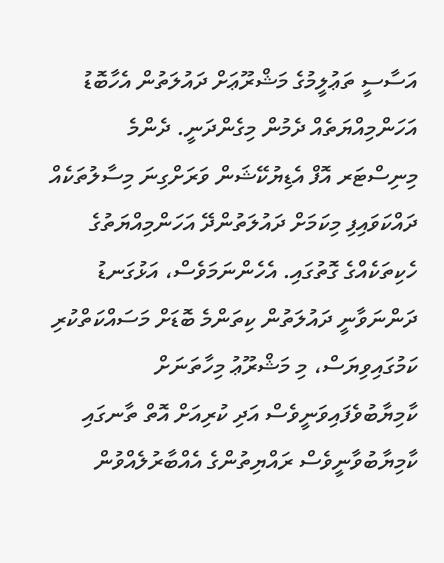އަސާސީ ތަޢުލީމުގެ މަޝްރޫޢަށް ދައުލަތުން އެހާބޮޑު އަހަންމިއްޔަތެއް ދެމުން މިގެންދަނީ. ދެންމެ މިނިސްޓަރ އޮފް އެޑިޔުކޭޝަން ވަރަށްގިނަ މިސާލުތަކެއް ދައްކަވައިފި މިކަމަށް ދައުލަތުންދޭ އަހަންމިއްޔަތުގެ ހެކިތަކެއްގެ ގޮތުގައި. އެހެންނަމަވެސް، އަޅުގަނޑު ދަންނަވާނީ ދައުލަތުން ކިތަންމެ ބޮޑަށް މަސައްކަތްކުރި ކަމުގައިވިޔަސް، މި މަޝްރޫޢު މިހާތަނަށް ކާމިޔާބުވެފައިވަނީވެސް އަދި ކުރިއަށް އޮތް ތާނގައި ކާމިޔާބުވާނީވެސް ރައްޔިތުންގެ އެއްބާރުލެއްވުން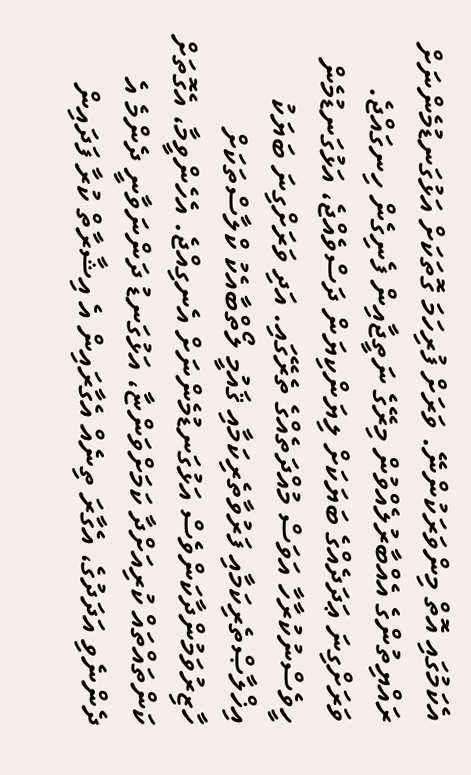އެކަމުގައި އޮތް މިންވަރަކުންނޭ. ވަރަށް ފުރިހަމަ ގޮތަކަށް އަޅުގަނޑުމެންނަށް ރައްޔިތުންގެ އެއްބާރުލެއްވުން މިރޭގެ ނަތީޖާއިން ފެނިގެން ހިނގައްޖެ. ވަރަށްގިނަ ޢަދަދެއްގެ ބަޔަކަށް ލިޔަންކިޔަން ދަސްވެއްޖެ، އަޅުގަނޑުމެން ހީވެސްނުކުރާހާ އަވަސް މުއްދަތެއްގެ ތެރޭގައި. އަދި ވަރަށްގިނަ ބަޔަކު އިޚްލާޞްތެރިކަމާއި ފަރުވާތެރިކަމާއި ޤައުމީ ލޯތްބާއެކު ކްލާސްތަކަށް ހާޒިރުވަމުންދާކަންވެސް އަޅުގަނޑުމެންނަށް އެނގިއްޖެ. އެހެންވީމާ، އެގޮތަށް ކަންތައްތައް ކުރިއަށްދާ ކަމަށްވަންޏާ، އަޅުގަނޑު ދަންނަވާނީ ދެންމެ އެ ދެންނެވި އަދަދުގެ، އެގާރަ ތިނެއް އެގާރައިން އެ އިޝާރާތް ކުރާ ފަދައިން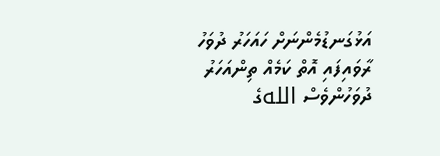އަޅުގަނޑުމެންނަށް ހައަހަރު ދުވަހު ރާވައިފައި އޮތް ކަމެއް ތިންއަހަރު ދުވަހުންވެސް اللهގެ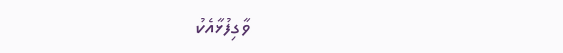ވާގިފުޅާއެކު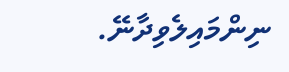ނިންމައިލެވިދާނޭ.